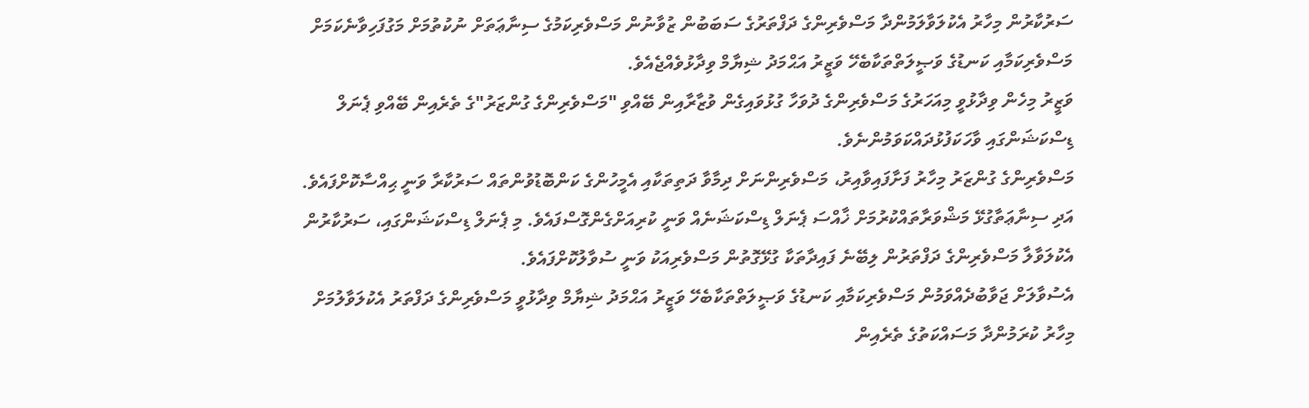ސަރުކާރުން މިހާރު އެކުލަވާލަމުންދާ މަސްވެރިންގެ ދަފްތަރުގެ ސަބަބުން ޒުވާނުން މަސްވެރިކަމުގެ ސިނާޢަތަށް ނުކުތުމަށް މަގުފަހިވާނެކަމަށް މަސްވެރިކަމާއި ކަނޑުގެ ވަޞީލަތްތަކާބެހޭ ވަޒީރު އަޙްމަދު ޝިޔާމް ވިދާޅުވެއްޖެއެވެ.
ވަޒީރު މިހެން ވިދާޅުވީ މިއަހަރުގެ މަސްވެރިންގެ ދުވަހާ ގުޅުވައިގެން ވުޒާރާއިން ބޭއްވި "މަސްވެރިންގެ ގުންޒަރު"ގެ ތެރެއިން ބޭއްވި ޕެނަލް ޑިސްކަޝަންގައި ވާހަކަފުޅުދައްކަވަމުންނެވެ.
މަސްވެރިންގެ ގުންޒަރު މިހާރު ފަށާފައިވާއިރު، މަސްވެރިންނަށް ދިމާވާ ދަތިތަކާއި އެމީހުންގެ ކަންބޮޑުވުންތައް ސަރުކާރާ ވަނީ ޙިއްސާކޮށްފައެވެ. އަދި ސިނާޢަތާގުޅޭ މަޝްވަރާތައްކުރުމަށް ޚާއްސަ ޕެނަލް ޑިސްކަޝަނެއް ވަނީ ކުރިއަށްގެންގޮސްފައެވެ. މި ޕެނަލް ޑިސްކަޝަންގައި، ސަރުކާރުން އެކުލަވާލާ މަސްވެރިންގެ ދަފްތަރުން ލިބޭނެ ފައިދާތަކާ ގުޅޭގޮތުން މަސްވެރިއަކު ވަނީ ސުވާލުކޮށްފައެވެ.
އެސުވާލަށް ޖަވާބުދެއްވަމުން މަސްވެރިކަމާއި ކަނޑުގެ ވަޞީލަތްތަކާބެހޭ ވަޒީރު އަޙްމަދު ޝިޔާމް ވިދާޅުވީ މަސްވެރިންގެ ދަފްތަރު އެކުލަވާލުމަށް މިހާރު ކުރަމުންދާ މަސައްކަތުގެ ތެރެއިން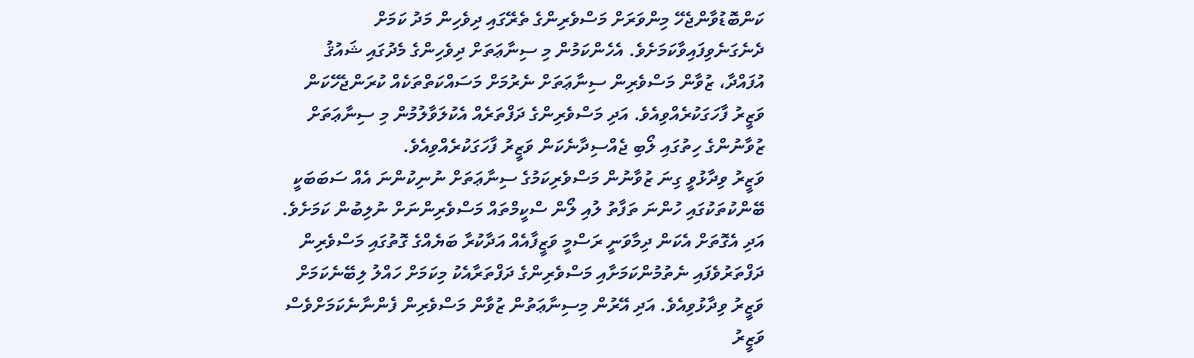ކަންބޮޑުވާންޖެހޭ މިންވަރަށް މަސްވެރިންގެ ތެރޭގައި ދިވެހިން މަދު ކަމަށް ދެނެގަނެވިފައިވާކަމަށެވެ. އެހެންކަމުން މި ސިނާޢަތަށް ދިވެހިންގެ މެދުގައި ޝައުޤު އުފައްދާ، ޒުވާން މަސްވެރިން ސިނާޢަތަށް ނެރުމަށް މަސައްކަތްތަކެއް ކުރަންޖެހޭކަން ވަޒީރު ފާހަގަކުރެއްވިއެވެ. އަދި މަސްވެރިންގެ ދަފްތަރެއް އެކުލަވާލުމުން މި ސިނާޢަތަށް ޒުވާނުންގެ ހިތުގައި ލޯބި ޖެއްސިދާނެކަން ވަޒީރު ފާހަގަކުރެއްވިއެވެ.
ވަޒީރު ވިދާޅުވީ ގިނަ ޒުވާނުން މަސްވެރިކަމުގެ ސިނާޢަތަށް ނުނިކުންނަ އެއް ސަބަބަކީ ބޭންކުތަކުގައި ހުންނަ ތަފާތު ލުއި ލޯން ސްކީމްތައް މަސްވެރިންނަށް ނުލިބުން ކަމަށެވެ. އަދި އެގޮތަށް އެކަން ދިމާވަނީ ރަސްމީ ވަޒީފާއެއް އަދާކުރާ ބަޔެއްގެ ގޮތުގައި މަސްވެރިން ދަފްތަރުވެފައި ނެތުމުންކަމަށާއި މަސްވެރިންގެ ދަފްތަރާއެކު މިކަމަށް ހައްލު ލިބޭނެކަމަށް ވަޒީރު ވިދާޅުވިއެވެ. އަދި އޭރުން މިސިނާޢަތުން ޒުވާން މަސްވެރިން ފެންނާނެކަމަށްވެސް ވަޒީރު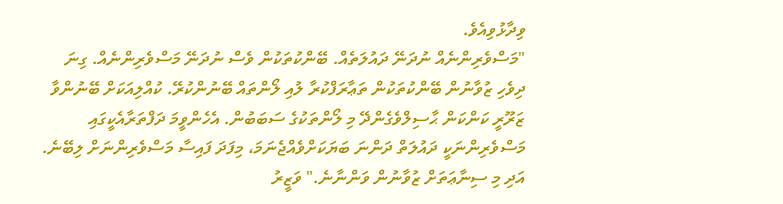ވިދާޅުވިއެވެ.
"މަސްވެރިންނެއް ނުދަނޭ ދައުލަތެއް. ބޭންކުތަކުން ވެސް ނުދަނޭ މަސްވެރިންނެއް. ގިނަ ދިވެހި ޒުވާނުން ބޭންކުތަކުން ތަޢާރަފްކުރާ ލުއި ލޯންތައް ބޭނުންކުރޭ. ކުއްލިއަކަށް ބޭނުންވާ ޒަރޫރީ ކަންކަން ޙާސިލްވެގެންދޭ މި ލޯންތަކުގެ ސަބަބުން. އެހެންވީމަ ދަފްތަރާއެކީގައި މަސްވެރިންނަކީ ދައުލަތް ދަންނަ ބަޔަކަށްވެއްޖެނަމަ، މިފަދަ ފައިސާ މަސްވެރިންނަށް ލިބޭނެ. އަދި މި ސިނާޢަތަށް ޒުވާނުން ވަންނާނެ." ވަޒީރު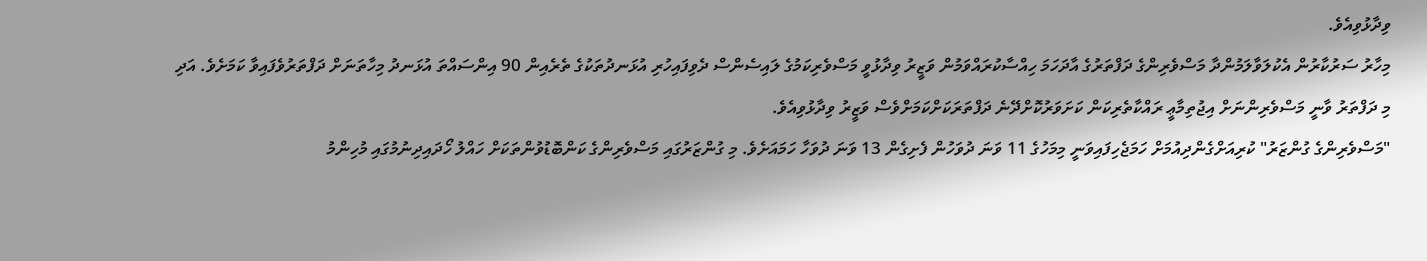ވިދާޅުވިއެވެ.
މިހާރު ސަރުކާރުން އެކުލަވާލަމުންދާ މަސްވެރިންގެ ދަފްތަރުގެ އާދަހަމަ ހިއްސާކުރައްވަމުން ވަޒީރު ވިދާޅުވީ މަސްވެރިކަމުގެ ލައިސެންސް ދެވިފައިހުރި އުޅަނދުތަކުގެ ތެރެއިން 90 އިންސައްތަ އުޅަނދު މިހާތަނަށް ދަފްތަރުވެފައިވާ ކަމަށެވެ. އަދި މި ދަފްތަރު ވާނީ މަސްވެރިންނަށް އިޖުތިމާޢީ ރައްކާތެރިކަން ކަށަވަރުކޮށްދޭނެ ދަފްތަރަކަށްކަމަށްވެސް ވަޒީރު ވިދާޅުވިއެވެ.
"މަސްވެރިންގެ ގުންޒަރު" ކުރިއަށްގެންދިއުމަށް ހަމަޖެހިފައިވަނީ މިމަހުގެ 11 ވަނަ ދުވަހުން ފެށިގެން 13 ވަނަ ދުވަހާ ހަމައަށެވެ. މި ގުންޒަރުގައި މަސްވެރިންގެ ކަންބޮޑުވުންތަކަށް ހައްލު ހޯދައިދިނުމުގައި މުހިންމު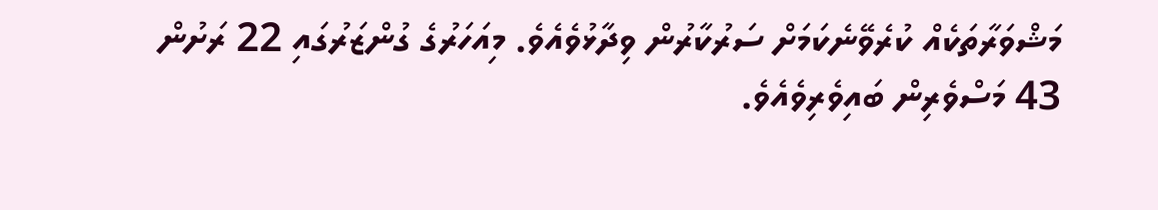މަޝްވަރާތަކެއް ކުރެވޭނެކަމަށް ސަރުކާރުން ވިދާޅުވެއެވެ. މިއަހަރުގެ ގުންޒަރުގައި 22 ރަށުން 43 މަސްވެރިން ބައިވެރިވެއެވެ.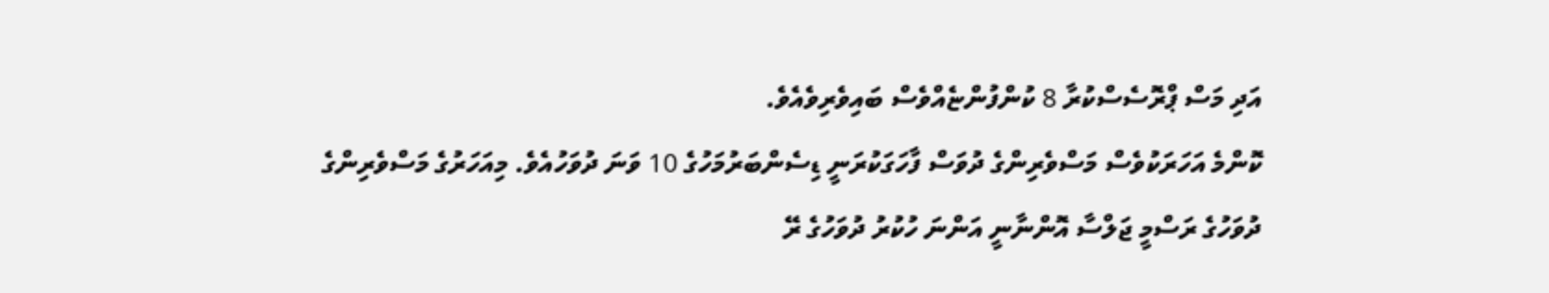އަދި މަސް ޕްރޮސެސްކުރާ 8 ކުންފުންޏެއްވެސް ބައިވެރިވެއެވެ.
ކޮންމެ އަހަރަކުވެސް މަސްވެރިންގެ ދުވަސް ފާހަގަކުރަނީ ޑިސެންބަރުމަހުގެ 10 ވަނަ ދުވަހުއެވެ. މިއަހަރުގެ މަސްވެރިންގެ ދުވަހުގެ ރަސްމީ ޖަލްސާ އޮންނާނީ އަންނަ ހުކުރު ދުވަހުގެ ރޭ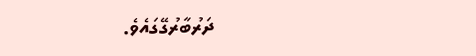ދަރުބާރުގޭގައެވެ.